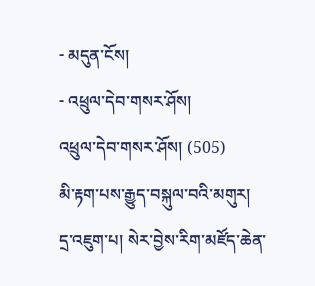- མདུན་ངོས།
- འཕྲུལ་དེབ་གསར་ཤོས།
འཕྲུལ་དེབ་གསར་ཤོས། (505)
མི་རྟག་པས་རྒྱུད་བསྐུལ་བའི་མགུར།
དྲ་འཇུག་པ། སེར་བྱེས་རིག་མཛོད་ཆེན་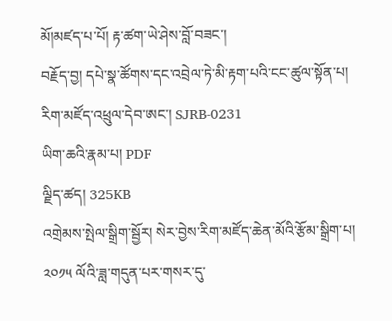མོ།མཛད་པ་པོ། རྟ་ཚག་ཡེ་ཤེས་བློ་བཟང་།
བརྗོད་བྱ། དཔེ་སྣ་ཚོགས་དང་འབྲེལ་ཏེ་མི་རྟག་པའི་ངང་ཚུལ་སྟོན་པ།
རིག་མཛོད་འཕྲུལ་དེབ་ཨང་། SJRB-0231
ཡིག་ཆའི་རྣམ་པ། PDF
ལྗིད་ཚད། 325KB
འགྲེམས་སྤེལ་སྒྲིག་སྦྱོར། སེར་བྱེས་རིག་མཛོད་ཆེན་མོའི་རྩོམ་སྒྲིག་པ།
༢༠༡༥ ལོའི་ཟླ་གདུན་པར་གསར་དུ་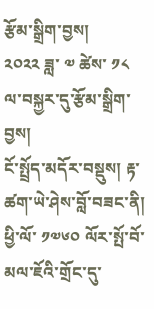རྩོམ་སྒྲིག་བྱས།
༢༠༢༢ ཟླ་ ༧ ཚེས་ ༡༨ ལ་བསྐྱར་དུ་རྩོམ་སྒྲིག་བྱས།
ངོ་སྤྲོད་མདོར་བསྡུས། རྟ་ཚག་ཡེ་ཤེས་བློ་བཟང་ནི། ཕྱི་ལོ་ ༡༧༦༠ ལོར་སྤོ་བོ་མལ་ཇོའི་གྲོང་དུ་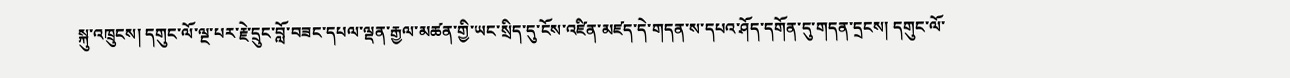སྐུ་འཁྲུངས། དགུང་ལོ་ལྔ་པར་རྗེ་དྲུང་བློ་བཟང་དཔལ་ལྡན་རྒྱལ་མཚན་གྱི་ཡང་སྲིད་དུ་ངོས་འཛིན་མཛད་དེ་གདན་ས་དཔའ་ཤོད་དགོན་དུ་གདན་དྲངས། དགུང་ལོ་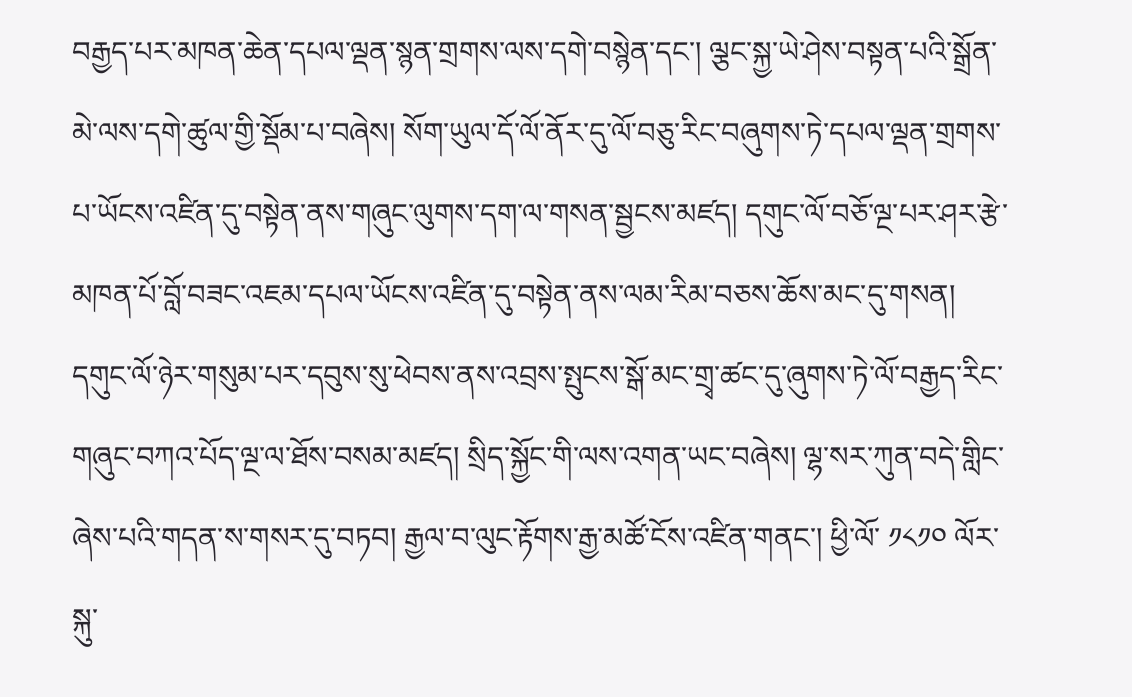བརྒྱད་པར་མཁན་ཆེན་དཔལ་ལྡན་སྙན་གྲགས་ལས་དགེ་བསྙེན་དང་། ལྕང་སྐྱ་ཡེ་ཤེས་བསྟན་པའི་སྒྲོན་མེ་ལས་དགེ་ཚུལ་གྱི་སྡོམ་པ་བཞེས། སོག་ཡུལ་དོ་ལོ་ནོར་དུ་ལོ་བཅུ་རིང་བཞུགས་ཏེ་དཔལ་ལྡན་གྲགས་པ་ཡོངས་འཛིན་དུ་བསྟེན་ནས་གཞུང་ལུགས་དག་ལ་གསན་སྦྱངས་མཛད། དགུང་ལོ་བཅོ་ལྔ་པར་ཤར་རྩེ་མཁན་པོ་བློ་བཟང་འཇམ་དཔལ་ཡོངས་འཛིན་དུ་བསྟེན་ནས་ལམ་རིམ་བཅས་ཆོས་མང་དུ་གསན། དགུང་ལོ་ཉེར་གསུམ་པར་དབུས་སུ་ཕེབས་ནས་འབྲས་སྤུངས་སྒོ་མང་གྲྭ་ཚང་དུ་ཞུགས་ཏེ་ལོ་བརྒྱད་རིང་གཞུང་བཀའ་པོད་ལྔ་ལ་ཐོས་བསམ་མཛད། སྲིད་སྐྱོང་གི་ལས་འགན་ཡང་བཞེས། ལྷ་སར་ཀུན་བདེ་གླིང་ཞེས་པའི་གདན་ས་གསར་དུ་བཏབ། རྒྱལ་བ་ལུང་རྟོགས་རྒྱ་མཚོ་ངོས་འཛིན་གནང་། ཕྱི་ལོ་ ༡༨༡༠ ལོར་སྐུ་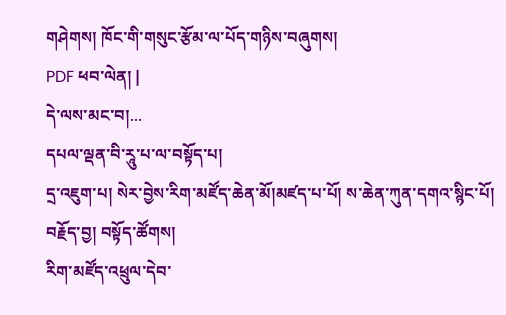གཤེགས། ཁོང་གི་གསུང་རྩོམ་ལ་པོད་གཉིས་བཞུགས།
PDF ཕབ་ལེན། |
དེ་ལས་མང་བ།...
དཔལ་ལྡན་བི་རཱུ་པ་ལ་བསྟོད་པ།
དྲ་འཇུག་པ། སེར་བྱེས་རིག་མཛོད་ཆེན་མོ།མཛད་པ་པོ། ས་ཆེན་ཀུན་དགའ་སྙིང་པོ།
བརྗོད་བྱ། བསྟོད་ཚོགས།
རིག་མཛོད་འཕྲུལ་དེབ་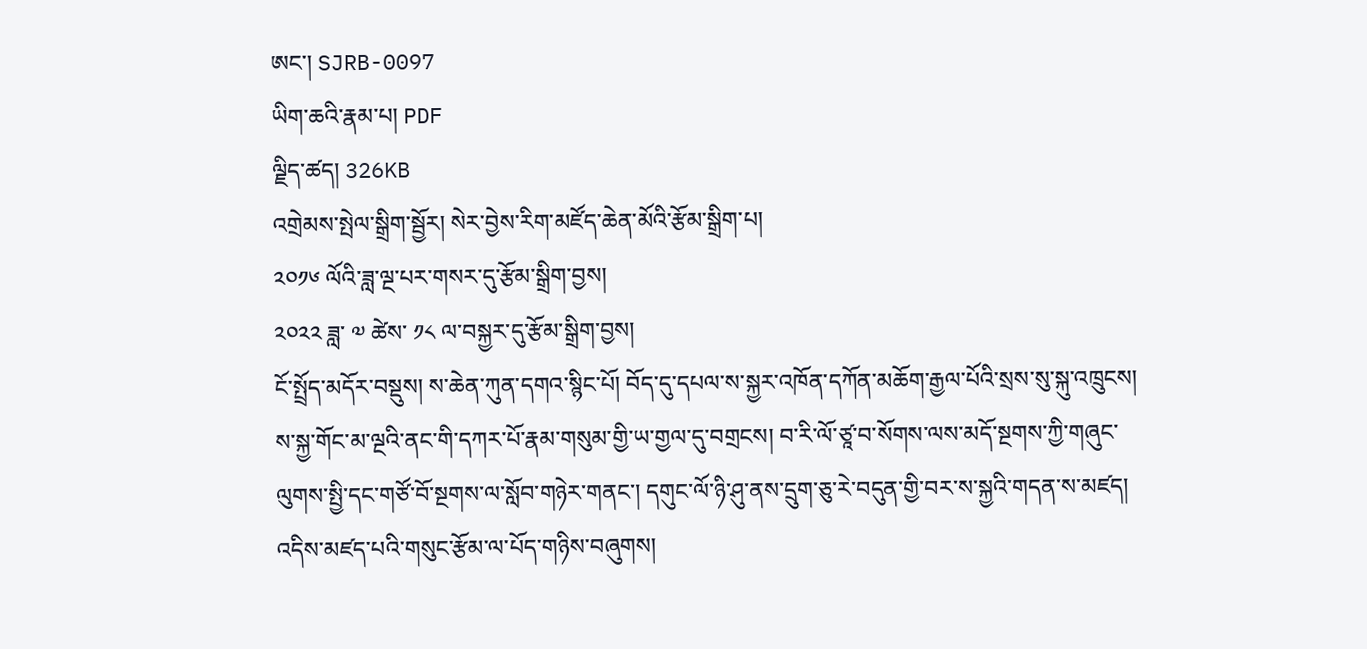ཨང་། SJRB-0097
ཡིག་ཆའི་རྣམ་པ། PDF
ལྗིད་ཚད། 326KB
འགྲེམས་སྤེལ་སྒྲིག་སྦྱོར། སེར་བྱེས་རིག་མཛོད་ཆེན་མོའི་རྩོམ་སྒྲིག་པ།
༢༠༡༦ ལོའི་ཟླ་ལྔ་པར་གསར་དུ་རྩོམ་སྒྲིག་བྱས།
༢༠༢༢ ཟླ་ ༧ ཚེས་ ༡༨ ལ་བསྐྱར་དུ་རྩོམ་སྒྲིག་བྱས།
ངོ་སྤྲོད་མདོར་བསྡུས། ས་ཆེན་ཀུན་དགའ་སྙིང་པོ། བོད་དུ་དཔལ་ས་སྐྱར་འཁོན་དཀོན་མཆོག་རྒྱལ་པོའི་སྲས་སུ་སྐུ་འཁྲུངས། ས་སྐྱ་གོང་མ་ལྔའི་ནང་གི་དཀར་པོ་རྣམ་གསུམ་གྱི་ཡ་གྱལ་དུ་བགྲངས། བ་རི་ལོ་ཙཱ་བ་སོགས་ལས་མདོ་སྔགས་ཀྱི་གཞུང་ལུགས་སྤྱི་དང་གཙོ་བོ་སྔགས་ལ་སློབ་གཉེར་གནང་། དགུང་ལོ་ཉི་ཤུ་ནས་དྲུག་ཅུ་རེ་བདུན་གྱི་བར་ས་སྐྱའི་གདན་ས་མཛད། འདིས་མཛད་པའི་གསུང་རྩོམ་ལ་པོད་གཉིས་བཞུགས།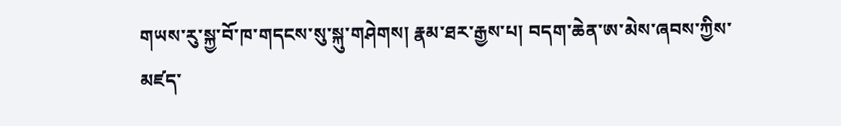གཡས་རུ་སྐྱ་བོ་ཁ་གདངས་སུ་སྐུ་གཤེགས། རྣམ་ཐར་རྒྱས་པ། བདག་ཆེན་ཨ་མེས་ཞབས་ཀྱིས་མཛད་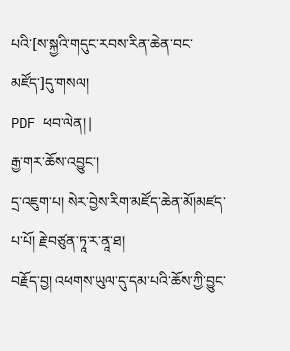པའི་[ས་སྐྱའི་གདུང་རབས་རིན་ཆེན་བང་མཛོད་]དུ་གསལ།
PDF ཕབ་ལེན། |
རྒྱ་གར་ཆོས་འབྱུང་།
དྲ་འཇུག་པ། སེར་བྱེས་རིག་མཛོད་ཆེན་མོ།མཛད་པ་པོ། རྗེ་བཙུན་ཏཱ་ར་ནཱ་ཐ།
བརྗོད་བྱ། འཕགས་ཡུལ་དུ་དམ་པའི་ཆོས་ཀྱི་བྱུང་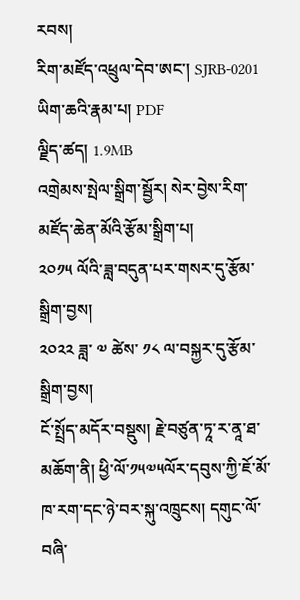རབས།
རིག་མཛོད་འཕྲུལ་དེབ་ཨང་། SJRB-0201
ཡིག་ཆའི་རྣམ་པ། PDF
ལྗིད་ཚད། 1.9MB
འགྲེམས་སྤེལ་སྒྲིག་སྦྱོར། སེར་བྱེས་རིག་མཛོད་ཆེན་མོའི་རྩོམ་སྒྲིག་པ།
༢༠༡༥ ལོའི་ཟླ་བདུན་པར་གསར་དུ་རྩོམ་སྒྲིག་བྱས།
༢༠༢༢ ཟླ་ ༧ ཚེས་ ༡༨ ལ་བསྐྱར་དུ་རྩོམ་སྒྲིག་བྱས།
ངོ་སྤྲོད་མདོར་བསྡུས། རྗེ་བཙུན་ཏཱ་ར་ནཱ་ཐ་མཆོག་ནི། ཕྱི་ལོ་༡༥༧༥ལོར་དབུས་ཀྱི་ཇོ་མོ་ཁ་རག་དང་ཉེ་བར་སྐུ་འཁྲུངས། དགུང་ལོ་བཞི་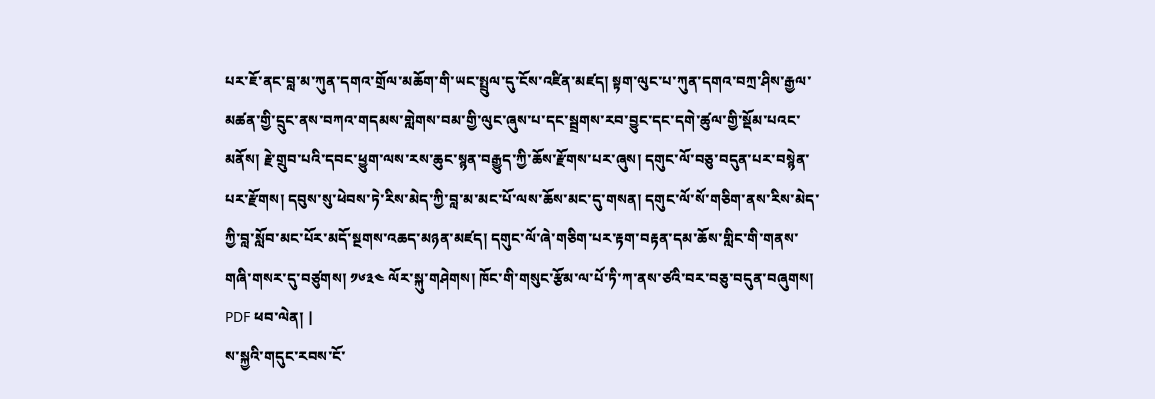པར་ཇོ་ནང་བླ་མ་ཀུན་དགའ་གྲོལ་མཆོག་གི་ཡང་སྤྲུལ་དུ་ངོས་འཛིན་མཛད། སྟག་ལུང་པ་ཀུན་དགའ་བཀྲ་ཤིས་རྒྱལ་མཚན་གྱི་དྲུང་ནས་བཀའ་གདམས་གླེགས་བམ་གྱི་ལུང་ཞུས་པ་དང་སྦྲགས་རབ་བྱུང་དང་དགེ་ཚུལ་གྱི་སྡོམ་པའང་མནོས། རྗེ་གྲུབ་པའི་དབང་ཕྱུག་ལས་རས་ཆུང་སྙན་བརྒྱུད་ཀྱི་ཆོས་རྫོགས་པར་ཞུས། དགུང་ལོ་བཅུ་བདུན་པར་བསྙེན་པར་རྫོགས། དབུས་སུ་ཕེབས་ཏེ་རིས་མེད་ཀྱི་བླ་མ་མང་པོ་ལས་ཆོས་མང་དུ་གསན། དགུང་ལོ་སོ་གཅིག་ནས་རིས་མེད་ཀྱི་བླ་སློབ་མང་པོར་མདོ་སྔགས་འཆད་མཉན་མཛད། དགུང་ལོ་ཞེ་གཅིག་པར་རྟག་བརྟན་དམ་ཆོས་གླིང་གི་གནས་གཞི་གསར་དུ་བཙུགས། ༡༦༣༤ ལོར་སྐུ་གཤེགས། ཁོང་གི་གསུང་རྩོམ་ལ་པོ་ཏི་ཀ་ནས་ཙའི་བར་བཅུ་བདུན་བཞུགས།
PDF ཕབ་ལེན། |
ས་སྐྱའི་གདུང་རབས་ངོ་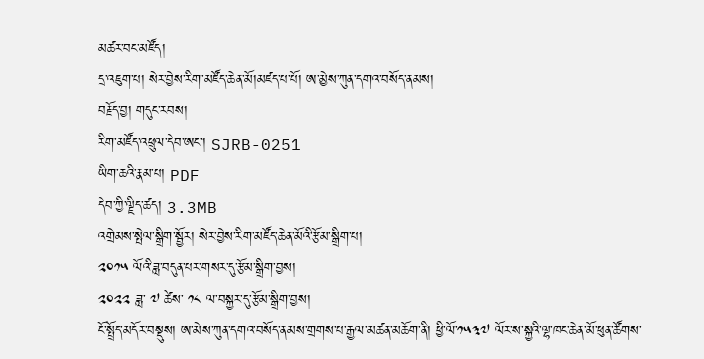མཚར་བང་མཛོད།
དྲ་འཇུག་པ། སེར་བྱེས་རིག་མཛོད་ཆེན་མོ།མཛད་པ་པོ། ཨ་མྱེས་ཀུན་དགའ་བསོད་ནམས།
བརྗོད་བྱ། གདུང་རབས།
རིག་མཛོད་འཕྲུལ་དེབ་ཨང་། SJRB-0251
ཡིག་ཆའི་རྣམ་པ། PDF
དེབ་ཀྱི་ལྗིད་ཚད། 3.3MB
འགྲེམས་སྤེལ་སྒྲིག་སྦྱོར། སེར་བྱེས་རིག་མཛོད་ཆེན་མོའི་རྩོམ་སྒྲིག་པ།
༢༠༡༥ ལོའི་ཟླ་བདུན་པར་གསར་དུ་རྩོམ་སྒྲིག་བྱས།
༢༠༢༢ ཟླ་ ༧ ཚེས་ ༡༨ ལ་བསྐྱར་དུ་རྩོམ་སྒྲིག་བྱས།
ངོ་སྤྲོད་མདོར་བསྡུས། ཨ་མེས་ཀུན་དགའ་བསོད་ནམས་གྲགས་པ་རྒྱལ་མཚན་མཆོག་ནི། ཕྱི་ལོ་༡༥༣༧ ལོར་ས་སྐྱའི་ལྷ་ཁང་ཆེན་མོ་ཕུན་ཚོགས་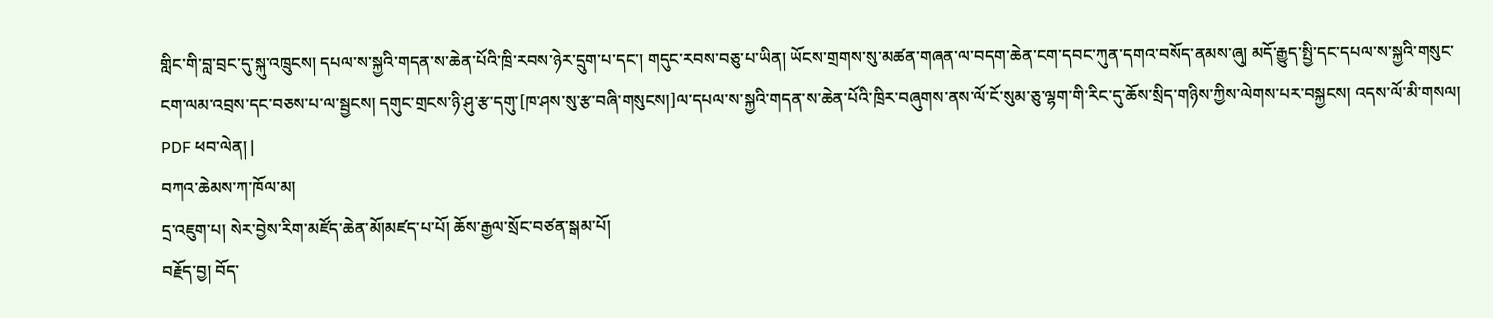གླིང་གི་བླ་བྲང་དུ་སྐུ་འཁྲུངས། དཔལ་ས་སྐྱའི་གདན་ས་ཆེན་པོའི་ཁྲི་རབས་ཉེར་དྲུག་པ་དང་། གདུང་རབས་བཅུ་པ་ཡིན། ཡོངས་གྲགས་སུ་མཚན་གཞན་ལ་བདག་ཆེན་ངག་དབང་ཀུན་དགའ་བསོད་ནམས་ཞུ། མདོ་རྒྱུད་སྤྱི་དང་དཔལ་ས་སྐྱའི་གསུང་ངག་ལམ་འབྲས་དང་བཅས་པ་ལ་སྦྱངས། དགུང་གྲངས་ཉི་ཤུ་རྩ་དགུ་[ཁ་ཤས་སུ་རྩ་བཞི་གསུངས།]ལ་དཔལ་ས་སྐྱའི་གདན་ས་ཆེན་པོའི་ཁྲིར་བཞུགས་ནས་ལོ་ངོ་སུམ་ཅུ་ལྷག་གི་རིང་དུ་ཆོས་སྲིད་གཉིས་ཀྱིས་ལེགས་པར་བསྐྱངས། འདས་ལོ་མི་གསལ།
PDF ཕབ་ལེན། |
བཀའ་ཆེམས་ཀ་ཁོལ་མ།
དྲ་འཇུག་པ། སེར་བྱེས་རིག་མཛོད་ཆེན་མོ།མཛད་པ་པོ། ཆོས་རྒྱལ་སྲོང་བཙན་སྒམ་པོ།
བརྗོད་བྱ། བོད་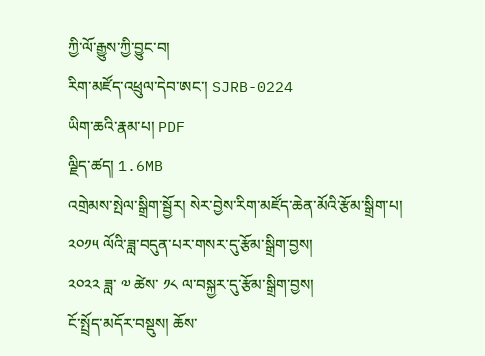ཀྱི་ལོ་རྒྱུས་ཀྱི་བྱུང་བ།
རིག་མཛོད་འཕྲུལ་དེབ་ཨང་། SJRB-0224
ཡིག་ཆའི་རྣམ་པ། PDF
ལྗིད་ཚད། 1.6MB
འགྲེམས་སྤེལ་སྒྲིག་སྦྱོར། སེར་བྱེས་རིག་མཛོད་ཆེན་མོའི་རྩོམ་སྒྲིག་པ།
༢༠༡༥ ལོའི་ཟླ་བདུན་པར་གསར་དུ་རྩོམ་སྒྲིག་བྱས།
༢༠༢༢ ཟླ་ ༧ ཚེས་ ༡༨ ལ་བསྐྱར་དུ་རྩོམ་སྒྲིག་བྱས།
ངོ་སྤྲོད་མདོར་བསྡུས། ཆོས་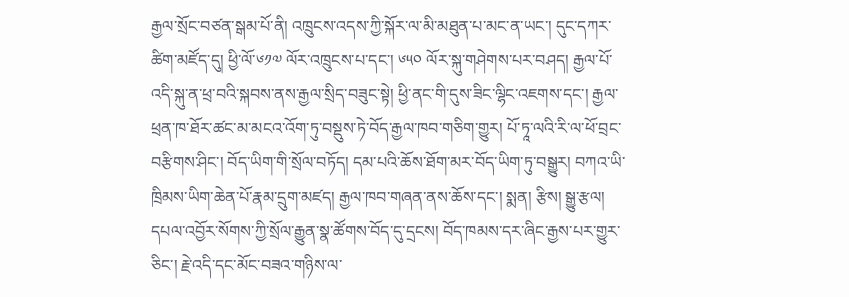རྒྱལ་སྲོང་བཙན་སྒམ་པོ་ནི། འཁྲུངས་འདས་ཀྱི་སྐོར་ལ་མི་མཐུན་པ་མང་ན་ཡང་། དུང་དཀར་ཚིག་མཛོད་དུ། ཕྱི་ལོ་༦༡༧ ལོར་འཁྲུངས་པ་དང་། ༦༥༠ ལོར་སྐུ་གཤེགས་པར་བཤད། རྒྱལ་པོ་འདི་སྐུ་ན་ཕྲ་བའི་སྐབས་ནས་རྒྱལ་སྲིད་བཟུང་སྟེ། ཕྱི་ནང་གི་དུས་ཟིང་ལྷིང་འཇགས་དང་། རྒྱལ་ཕྲན་ཁ་ཐོར་ཚང་མ་མངའ་འོག་ཏུ་བསྡུས་ཏེ་བོད་རྒྱལ་ཁབ་གཅིག་གྱུར། པོ་ཏཱ་ལའི་རི་ལ་ཕོ་བྲང་བརྩིགས་ཤིང་། བོད་ཡིག་གི་སྲོལ་བཏོད། དམ་པའི་ཆོས་ཐོག་མར་བོད་ཡིག་ཏུ་བསྒྱུར། བཀའ་ཡི་ཁྲིམས་ཡིག་ཆེན་པོ་རྣམ་དྲུག་མཛད། རྒྱལ་ཁབ་གཞན་ནས་ཆོས་དང་། སྨན། རྩིས། སྒྱུ་རྩལ། དཔལ་འབྱོར་སོགས་ཀྱི་སྲོལ་རྒྱུན་སྣ་ཚོགས་བོད་དུ་དྲངས། བོད་ཁམས་དར་ཞིང་རྒྱས་པར་གྱུར་ཅིང་། རྗེ་འདི་དང་མོང་བཟའ་གཉིས་ལ་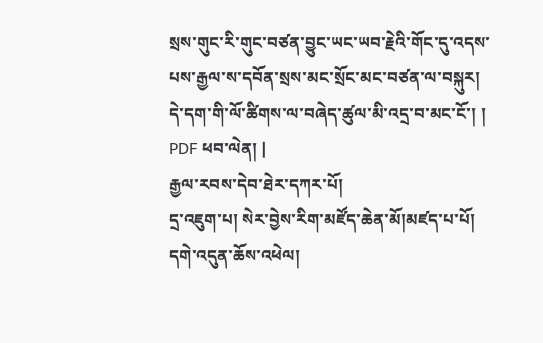སྲས་གུང་རི་གུང་བཙན་བྱུང་ཡང་ཡབ་རྗེའི་གོང་དུ་འདས་པས་རྒྱལ་ས་དབོན་སྲས་མང་སྲོང་མང་བཙན་ལ་བསྐུར། དེ་དག་གི་ལོ་ཚིགས་ལ་བཞེད་ཚུལ་མི་འདྲ་བ་མང་ངོ་། །
PDF ཕབ་ལེན། |
རྒྱལ་རབས་དེབ་ཐེར་དཀར་པོ།
དྲ་འཇུག་པ། སེར་བྱེས་རིག་མཛོད་ཆེན་མོ།མཛད་པ་པོ། དགེ་འདུན་ཆོས་འཕེལ།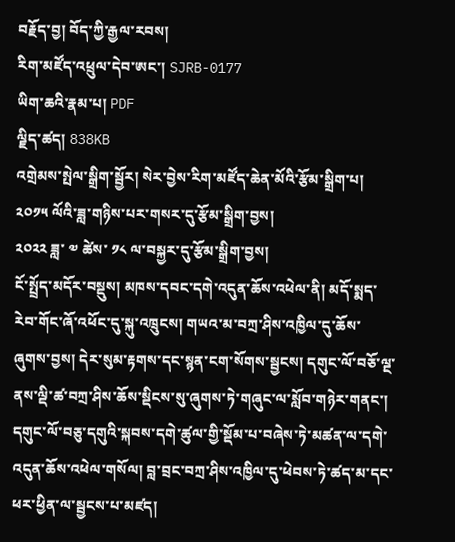བརྗོད་བྱ། བོད་ཀྱི་རྒྱལ་རབས།
རིག་མཛོད་འཕྲུལ་དེབ་ཨང་། SJRB-0177
ཡིག་ཆའི་རྣམ་པ། PDF
ལྗིད་ཚད། 838KB
འགྲེམས་སྤེལ་སྒྲིག་སྦྱོར། སེར་བྱེས་རིག་མཛོད་ཆེན་མོའི་རྩོམ་སྒྲིག་པ།
༢༠༡༥ ལོའི་ཟླ་གཉིས་པར་གསར་དུ་རྩོམ་སྒྲིག་བྱས།
༢༠༢༢ ཟླ་ ༧ ཚེས་ ༡༨ ལ་བསྐྱར་དུ་རྩོམ་སྒྲིག་བྱས།
ངོ་སྤྲོད་མདོར་བསྡུས། མཁས་དབང་དགེ་འདུན་ཆོས་འཕེལ་ནི། མདོ་སྨད་རེབ་གོང་ཞོ་འཕོང་དུ་སྐུ་འཁྲུངས། གཡའ་མ་བཀྲ་ཤིས་འཁྱིལ་དུ་ཆོས་ཞུགས་བྱས། དེར་སུམ་རྟགས་དང་སྙན་ངག་སོགས་སྦྱངས། དགུང་ལོ་བཅོ་ལྔ་ནས་ལྡི་ཚ་བཀྲ་ཤིས་ཆོས་སྡིངས་སུ་ཞུགས་ཏེ་གཞུང་ལ་སློབ་གཉེར་གནང་། དགུང་ལོ་བཅུ་དགུའི་སྐབས་དགེ་ཚུལ་གྱི་སྡོམ་པ་བཞེས་ཏེ་མཚན་ལ་དགེ་འདུན་ཆོས་འཕེལ་གསོལ། བླ་བྲང་བཀྲ་ཤིས་འཁྱིལ་དུ་ཕེབས་ཏེ་ཚད་མ་དང་ཕར་ཕྱིན་ལ་སྦྱངས་པ་མཛད།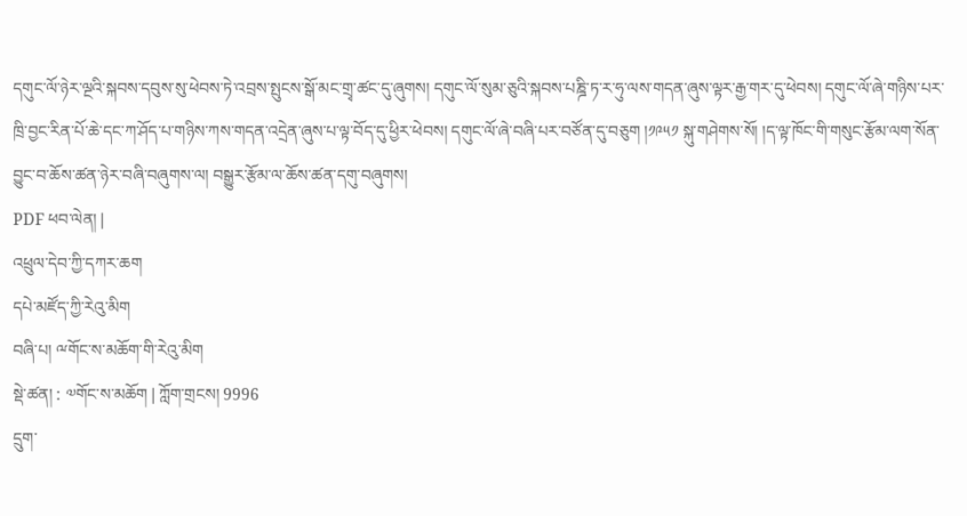དགུང་ལོ་ཉེར་ལྔའི་སྐབས་དབུས་སུ་ཕེབས་ཏེ་འབྲས་སྤུངས་སྒོ་མང་གྲྭ་ཚང་དུ་ཞུགས། དགུང་ལོ་སུམ་ཅུའི་སྐབས་པཎྜི་ཏ་ར་ཧུ་ལས་གདན་ཞུས་ལྟར་རྒྱ་གར་དུ་ཕེབས། དགུང་ལོ་ཞེ་གཉིས་པར་ཁྲི་བྱང་རིན་པོ་ཆེ་དང་ཀ་ཤོད་པ་གཉིས་ཀས་གདན་འདྲེན་ཞུས་པ་ལྟ་བོད་དུ་ཕྱིར་ཕེབས། དགུང་ལོ་ཞེ་བཞི་པར་བཙོན་དུ་བཅུག །༡༩༥༡ སྐུ་གཤེགས་སོ། །ད་ལྟ་ཁོང་གི་གསུང་རྩོམ་ལག་སོན་བྱུང་བ་ཆོས་ཚན་ཉེར་བཞི་བཞུགས་ལ། བསྒྱུར་རྩོམ་ལ་ཆོས་ཚན་དགུ་བཞུགས།
PDF ཕབ་ལེན། |
འཕྲུལ་དེབ་ཀྱི་དཀར་ཆག
དཔེ་མཛོད་ཀྱི་རེའུ་མིག
བཞི་པ། ྋགོང་ས་མཆོག་གི་རེའུ་མིག
སྡེ་ཚན། : ༧གོང་ས་མཆོག | ཀློག་གྲངས། 9996
དྲུག་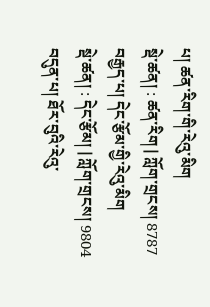པ། ཚན་རིག་གི་རེའུ་མིག
སྡེ་ཚན། : ཚན་རིག | ཀློག་གྲངས། 8787
བརྒྱད་པ། དེང་རྩོམ་གྱི་རེའུ་མིག
སྡེ་ཚན། : དེང་རྩོམ། | ཀློག་གྲངས། 9804
བདུན་པ། ཐོར་བུའི་རེའུ་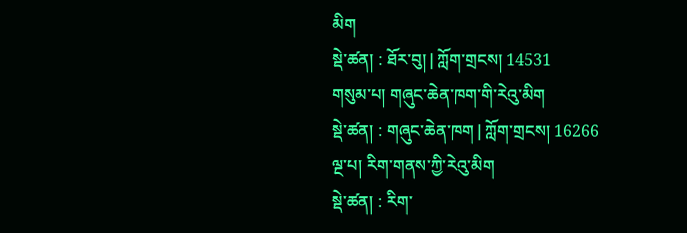མིག
སྡེ་ཚན། : ཐོར་བུ། | ཀློག་གྲངས། 14531
གསུམ་པ། གཞུང་ཆེན་ཁག་གི་རེའུ་མིག
སྡེ་ཚན། : གཞུང་ཆེན་ཁག | ཀློག་གྲངས། 16266
ལྔ་པ། རིག་གནས་ཀྱི་རེའུ་མིག
སྡེ་ཚན། : རིག་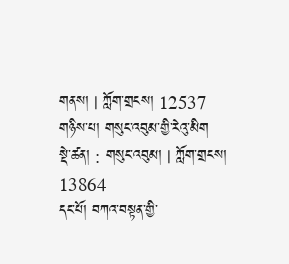གནས། | ཀློག་གྲངས། 12537
གཉིས་པ། གསུང་འབུམ་གྱི་རེའུ་མིག
སྡེ་ཚན། : གསུང་འབུམ། | ཀློག་གྲངས། 13864
དང་པོ། བཀའ་བསྟན་གྱི་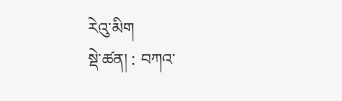རེའུ་མིག
སྡེ་ཚན། : བཀའ་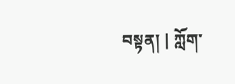བསྟན། | ཀློག་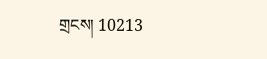གྲངས། 10213